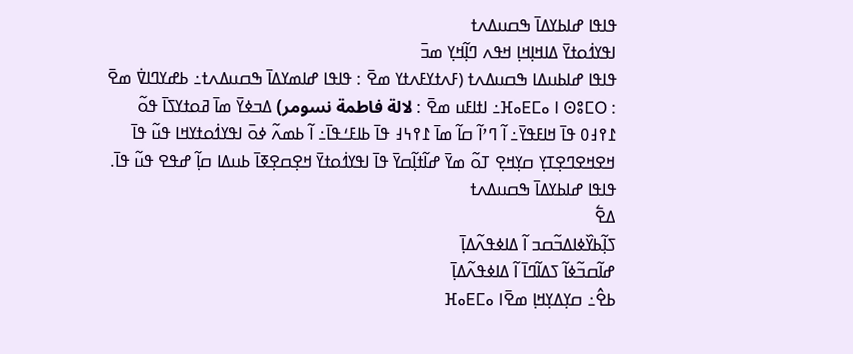ߟߊߟߊ ߝߊߕߌߡߊ߫ ߒߛߎߡߍߙ
ߊߟߌߗ߭ߋߙߌ߫ ߡߊߞߊ߲ߞߊ߲ ߞߟߍ ߣߊ߲߬ߞߌ߲ ߘߏ߫
ߟߊߟߊ ߝߊߕߎߡߊ ߒߛߎߡߍߙ (ߓߍߙߌߓߍߙߌ ߘߐ߫ : ߟߊߟߊ ߝߊߘߌߡߊ߫ ߒߛߎߡߍߙ߸ ߕߝߌߣߊߜ߭ ߘߐ߫ : ⴼⴰⴹⵎⴰ ⵏ ⵙⵓⵎⵔ߸ ߊߙߊߓߎ ߘߐ߫ : لالة فاطمة نسومر) ߡߏߦߌ߫ ߘߊ߫ ߥߋߙߌߖߊ߫ ߟߋ߬ ߁߉߃߀ ߟߊ߫ ߞߊߓߟߌ߫߸ ߊ߬ ߣߴߊ߬ ߛߊ߬ ߘߊ߫ ߁߉߆߃ ߟߊ߫ ߕߊߓߑߟߊ߫߸ ߊ߬ ߕߘߍ߬ ߦߋ߫ ߊߟߌߗ߭ߋߙߌߞߊ ߟߎ߬ ߟߊ߫ ߞߐߞߐߣߐ߲ߠߌ߲ ߛߌ߲ߞߐ߲ ߠߋ߬ ߘߌ߫ ߝߊ߬ߙߊ߲߬ߛߌ߫ ߟߊ߫ ߊߟߌߗ߭ߋߙߌ߫ ߞߐ߲ߛߐ߲ߧߊ߫ ߕߎߡߊ ߛߊ߲߬ ߝߟߐ ߟߎ߬ ߟߊ߫.
ߟߊߟߊ ߝߊߕߌߡߊ߫ ߒߛߎߡߍߙ
ߡߐ߱
ߖߊ߲߬ߕߌ߰ߦߊߡߏ߬ߛߏ ߊ߬ ߡߊߦߟߍ߬ߡߊ߲߫
ߝߊ߬ߛߏ߬ߦߊ߬ ߖߡߊ߬ߣߊ߫ ߊ߬ ߡߊߦߟߍ߬ߡߊ߲߫
ߕߐ߮߸ ߛߌ߲ߡߌ߲ߞߊ߲ ߘߐ߫ⴼⴰⴹⵎⴰ ⵏ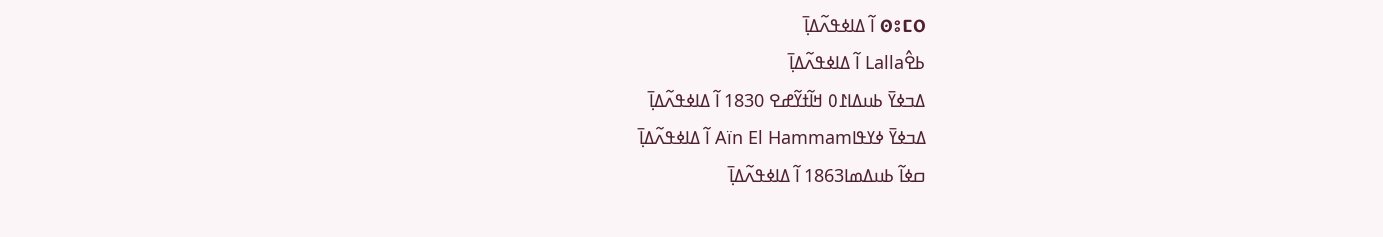ⵙⵓⵎⵔ ߊ߬ ߡߊߦߟߍ߬ߡߊ߲߫
ߕߐ߮Lalla ߊ߬ ߡߊߦߟߍ߬ߡߊ߲߫
ߡߏߦߌ߫ ߕߎߡߊ߁߀ ߞߊ߬ߙߌ߬ߝߐ 1830 ߊ߬ ߡߊߦߟߍ߬ߡߊ߲߫
ߡߏߦߌ߫ ߦߌߟߊAïn El Hammam ߊ߬ ߡߊߦߟߍ߬ߡߊ߲߫
ߛߦߊ߬ ߕߎߡߘߊ1863 ߊ߬ ߡߊߦߟߍ߬ߡߊ߲߫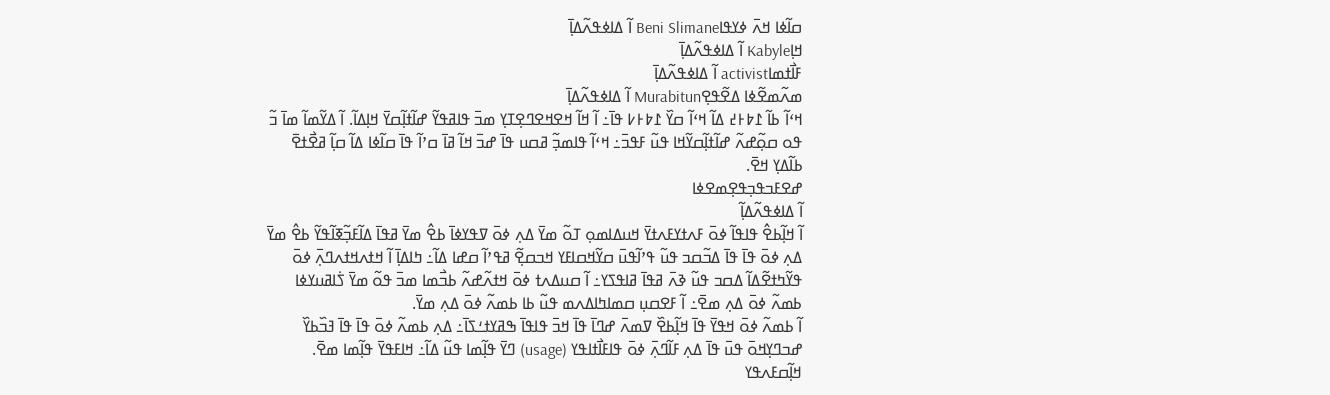ߛߊ߬ߦߊ ߞߍ߫ ߦߌߟߊBeni Slimane ߊ߬ ߡߊߦߟߍ߬ߡߊ߲߫
ߞߊ߲Kabyle ߊ߬ ߡߊߦߟߍ߬ߡߊ߲߫
ߓߊ߯ߙߘߊactivist ߊ߬ ߡߊߦߟߍ߬ߡߊ߲߫
ߘߍ߬ߘߐ߬ߦߊ ߡߐ߬ߟߐ߲Murabitun ߊ߬ ߡߊߦߟߍ߬ߡߊ߲߫
ߞߵߊ߬ ߕߊ߬ ߁߈߅߄ ߡߊ߬ ߞߵߊ߬ ߛߌ߰ ߁߈߅߇ ߟߊ߫߸ ߊ߬ ߞߊ߬ ߞߐߞߐߣߐ߲ߠߌ߲ ߘߏ߫ ߟߊߥߟߌ߬ ߝߊ߬ߙߊ߲߬ߛߌ߫ ߞߊ߲ߡߊ߬. ߊ߬ ߡߌ߬ߘߊ߬ ߘߊ߫ ߏ߬ ߟߋ ߛߋ߲߬ߝߍ߬ ߝߊ߬ߙߊ߲߬ߛߌ߬ߞߊ ߟߎ߬ ߓߟߏ߫߸ ߞߵߊ߬ ߟߊߘߏ߲߬ ߥߛߎ ߟߊ߫ ߝߏ߫ ߞߊ߬ ߥߊ߫ ߛߴߊ߬ ߟߊ߫ ߛߊ߬ߦߊ ߡߊ߬ ߛߊ߲߬ ߥߐ߯ߙߐ߫ ߕߊ߬ߡߌ߲ ߞߐ߫.
ߝߐߓߏߟߏ߲ߟߐ߲ߘߐߦߊ
ߊ߬ ߡߊߦߟߍ߬ߡߊ߲߬
ߊ߬ ߞߊ߲߬ߕߐ߮ ߟߊߟߊ߬ ߦߋ߫ ߓߍߙߌߓߍߙߌ߫ ߞߎߡߊߘߋ߲ ߠߋ߬ ߘߌ߫ ߡߍ߲ ߦߋ߫ ߜߟߌߦߊ߫ ߕߐ߮ ߘߌ߫ ߥߟߊ߫ ߡߊ߬ߓߏ߲߬ߧߊ߬ߟߌ߬ ߕߐ߮ ߘߌ߫ ߡߍ߲ ߦߋ߫ ߟߊ߫ ߟߊ߫ ߡߏ߬ߛߏ ߟߎ߬ ߟߴߊ߬ߟߎ߫ ߛߌ߬ߞߛߊߓߌ ߞߏߛߐ߲߬ ߥߟߴߊ߬ ߛߝߊ ߡߊ߬߸ ߤߊߡߊ߲߫ ߊ߬ ߞߙߍߞߙߍߣߍ߲߫ ߦߋ߫ ߟߌ߬ߤߙߐ߬ߡߊ߬ ߡߛߏ ߟߎ߬ ߢߍ߫ ߥߟߊ߫ ߥߊߟߖߌ߸ ߊ߬ ߛߎߡߍߙ ߦߋ߫ ߞߙߍ߬ߝߍ߬ ߕߏ߯ߘߊ ߘߏ߫ ߟߋ߬ ߘߌ߫ ߖ߭ߊߥߎߌߦߊ ߕߘߍ߬ ߦߋ߫ ߡߍ߲ ߘߐ߫߸ ߊ߬ ߓߐߛߎ߲ ߛߘߊߤߊߡߍߘ ߟߎ߬ ߕߊ ߕߘߍ߬ ߦߋ߫ ߡߍ߲ ߘߌ߫.
ߊ߬ ߕߘߍ߬ ߦߋ߫ ߞߟߌ߫ ߟߊ߫ ߞߊ߲߬ߕߐ߰ ߜߘߍ߫ ߝߣߊ߫ ߟߊ߫ ߞߏ߫ ߟߊߟߊ߫ ߒߥߌߙߑߖߊ߫߸ ߡߍ߲ ߕߘߍ߬ ߦߋ߫ ߟߊ߫ ߟߊ߫ ߔߏ߰ߕߌ߰ ߝߏߣߌ߲ߞߋ߫ ߟߎ߫ ߟߊ߫ ߡߍ߲ ߓߊ߬ߣߍ߲߫ ߦߋ߫ ߟߊߓߊ߯ߙߊߟߌ (usage) ߣߌ߫ ߟߊ߲߬ߘߊ ߟߎ߬ ߡߊ߬߸ ߞߊߓߟߌ߫ ߟߊ߲߬ߘߊ ߘߐ߫.
ߞߊ߲߬ߛߓߍߟߌ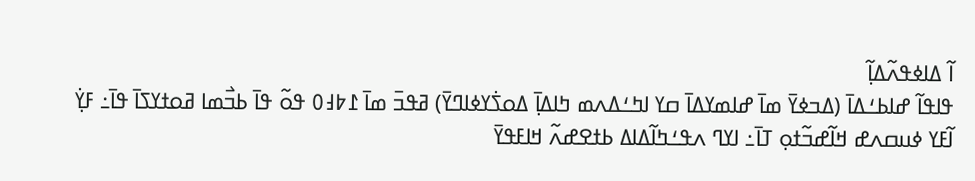ߊ߬ ߡߊߦߟߍ߬ߡߊ߲߬
ߟߊߟߊ߬ ߝߊߕߑߡߊ߫ (ߡߏߦߌ߫ ߘߊ߫ ߝߊߘߌߡߊ߫ ߛߌ ߊߤߑߡߍߘ ߤߊߡߊ߲߫ ߡߋߖ߭ߌߦߊߣߌ߫) ߥߟߏ߫ ߘߊ߫ ߁߈߃߀ ߟߋ߬ ߟߊ߫ ߕߏ߯ߘߊ ߥߋߙߌߖߊ߫ ߟߊ߫߸ ߓߌ߲߭ ߊ߬ߓߌ ߦߎߛߍߝ ߞߊ߬ߝߏ߬ߙߋ߲ ߠߊ߫߸ ߊߌߣ ߍߟߑߤߊ߬ߡߊߡ ߕߙߐߝߍ߬ ߞߊߓߟߌ߫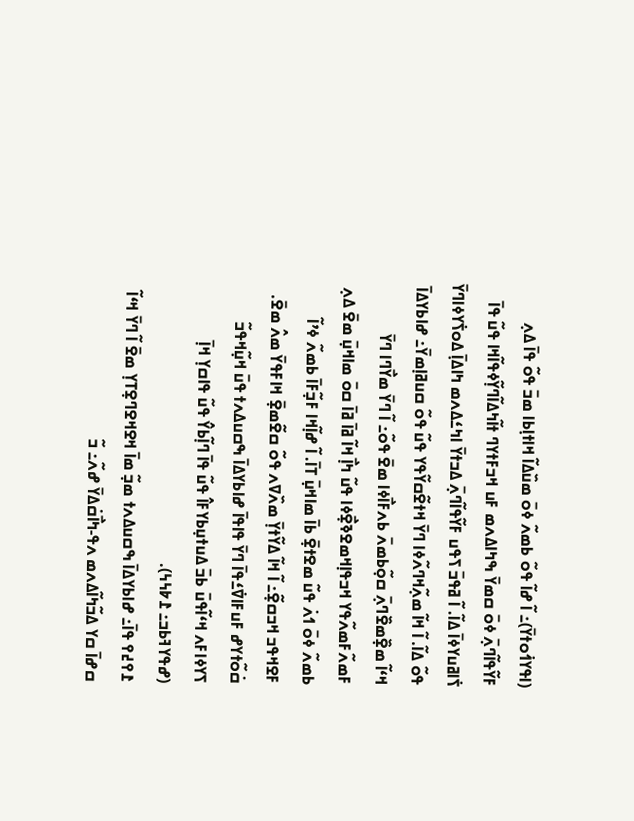(ߊߟߌߗ߭ߋߙߌ߫)߸ ߊ߬ ߝߊ߬ ߟߋ߬ ߕߘߍ߬ ߦߋ߫ ߘߎ߰ߡߊ߬ ߞߊߙߊ߲ߕߊ ߘߏ߫ ߟߋ߬ ߟߊ߫ ߡߍ߲ ߓߌ߬ߟߊ߬ߣߍ߲߫ ߦߋ߫ ߛߘߌ߫ ߒߤߊߡߍߘ ߓߎ ߞߏߓߙߌߣ ߙߊ߬ߤߡߊ߬ߣߌ߲߬ߦߟߊ߬ߞߊ ߟߎ߬ ߟߊ߫ ߖ߭ߊߥߎߌߦߊ߫ ߡߊ߬. ߊ߬ ߥߟߏ߫ ߖߟߎ ߓߌ߬ߟߊ߬ߣߍ߲߫ ߡߏߙߌ߫ ߊߤߑߡߍߘ ߤߊߡߊ߲߫ ߡߋߖ߭ߌߦߊߣߌ߫ ߟߋ߬ ߡߊ߬. ߊ߬ ߞߊ߬ ߘߍ߲߬ߞߣߍ߬ߦߊ ߣߌ߫ ߞߙߐ߬ߛߌ߬ߟߌ ߟߎ߬ ߟߋ߬ ߛߎߥߊ߲ߘߌ߫߸ ߝߊߕߌߡߊ߫ ߞߵߊ߬ ߘߐ߲߰ߘߐ߰ߣߍ߲߫ ߛߋ߲߬ߕߘߍ߫ ߕߍߓߊ߯ߦߊ ߘߐ߫ ߟߋ߬߸ ߊ߬ ߣߌ߫ ߘߌ߯ߣߊ ߣߌ߫ ߓߘߍ߬ߓߘߍ߬ߟߌ ߞߏߟߊ߲ߞߘߐߢߐ߲߯ߦߊ ߟߎ߬ ߤߊ߲߯ ߞߊ߬ ߥߊ߫ ߥߊ߫ ߛߋ߫ ߘߊߞߎ߲߫ ߘߐ߫ ߡߍ߲ ߕߘߍ߬ ߦߋ߫ ߗߍ߭ ߟߎ߬ ߘߐߙߐ߲߫ ߕߊ߫ ߘߊߞߎ߲߫ ߠߊ߫. ߊ߬ ߝߊ߲߬ߞߊ ߓߏ߲߬ߓߊ߫ ߕߘߍ߬ ߦߴߊ߬ ߓߐߞߟߏ ߞߏߛߐ߲߬߸ ߊ߬ ߞߊ߬ ߡߌ߬ߙߌ߲߫ ߘߍ߰ߜߍ ߟߋ߬ ߛߐ߬ߘߐ߲߫ ߞߊߓߟߌ߫ ߘߍ߮ ߘߐ߫.
ߛ߭ߋ߬ߙߌߝ ߓߎߓߊߜ߭ߑߟߊ߫ ߣߌ߫ ߟߊߟߊ߫ ߝߊߕߌߡߊ߫ ߒߛߎߡߍߙ ߟߎ߫ ߞߎ߲߬ߞߟߏ߬ ߖߌߦߊߓߍ ߞߵߊ߬ߟߎ߫ ߕߏ߫ ߡߎߙߎ߲ߕߌߓߊ߮ ߟߎ߬ ߟߊ߫ ߣߊ߲߬ߕߌ߮ ߟߎ߬ ߟߊߛߌ߲ ߞߊ߲߫ (ߝߟߌߔߕߏ߸ ߁߈߆߆).
߁߉߄߉ ߟߊ߫߸ ߝߊߕߌߡߊ߫ ߒߛߎߡߍߙ ߘߏ߲߬ ߘߊ߫ ߞߐߞߐߣߐ߲ߠߌ߲ ߘߐ߫ ߊ߬ ߣߌ߫ ߞߵߊ߬ ߛߝߊ߫ ߛߌ ߡߏ߬ߤߊ߬ߡߍߘ ߍߟ-ߤߊ߯ߛ߭ߡߌ߫ ߝߍ߬߸ ߏ߬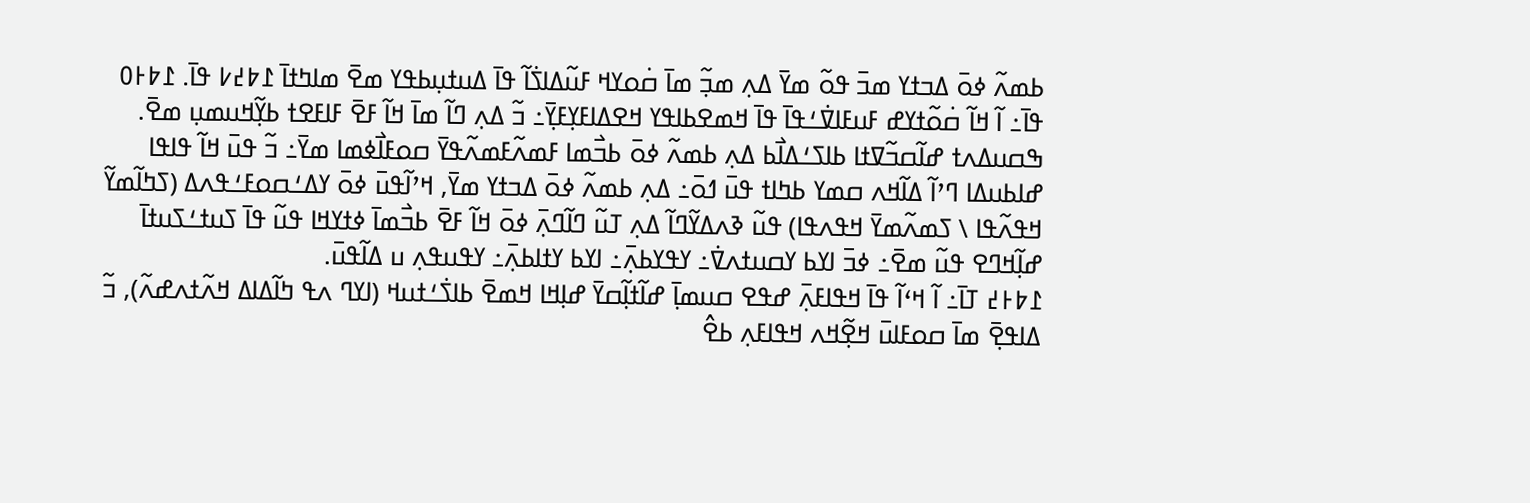ߕߘߍ߬ ߦߋ߫ ߡߏߙߌ ߘߏ߫ ߟߋ߬ ߘߌ߫ ߡߍ߲ ߘߏ߲߬ ߘߊ߫ ߛ߭ߋߌߞ ߓߎ߬ߡߊߖ߭ߊ߬ ߟߊ߫ ߡߎߙߎ߲ߕߟߌ ߘߐ߫ ߘߊߤߙߊ߫ ߁߈߄߇ ߟߊ߫. ߁߈߅߀ ߟߊ߫߸ ߊ߬ ߞߊ߬ ߛ߭ߋ߬ߙߌߝ ߓߎߓߊߜ߭ߑߟߊ߫ ߟߊ߫ ߞߘߐߕߊߟߌ ߞߐߡߊߓߌ߲ߓߌ߲߫߸ ߏ߬ ߡߍ߲ ߣߊ߬ ߘߊ߫ ߞߊ߬ ߓߐ߫ ߓߊߓߐߙ ߕߌ߲߬ߞߎߘߎ߲ ߘߐ߫.
ߒߛߎߡߍߙ ߝߊ߬ߛߏ߬ߜߙߊ ߕߊߖߑߡߊ߯ߕ ߡߍ߲ ߕߘߍ߬ ߦߋ߫ ߕߏ߯ߘߊ ߓߘߍ߬ߓߘߍ߬ߟߌ߫ ߛߋߓߊ߯ߦߘߊ ߘߌ߫߸ ߏ߬ ߟߎ߫ ߞߊ߬ ߟߊߟߊ ߝߊߕߎߡߊ ߣߴߊ߬ ߡߊ߬ߞߍ ߛߘߌ ߕߤߊߙ ߟߎ߫ ߗߋ߫߸ ߡߍ߲ ߕߘߍ߬ ߦߋ߫ ߡߏߙߌ ߘߌ߫, ߞߴߊ߬ߟߎ߫ ߦߋ߫ ߌߡߑߛߋߓߑߟߍߡ (ߖߤߊ߬ߘߌ߬ ߞߟߍ߬ߟߊ \ ߖߘߍ߬ߘߌ߫ ߞߟߍߟߊ) ߟߎ߬ ߢߍߡߌ߬ߣߊ߬ ߡߍ߲ ߠߎ߬ ߣߊ߬ߣߍ߲߫ ߦߋ߫ ߞߊ߬ ߓߐ߫ ߕߏ߯ߘߊ߫ ߦߙߌߞߊ ߟߎ߬ ߟߊ߫ ߖߎߙߑߖߎߙߊ߫ ߝߊ߲߬ߞߣߐ ߟߎ߬ ߘߐ߫߸ ߦߏ߫ ߊߌߕ ߌߛߎߙߍߜ߭߸ ߌߟߌߕߍ߲߫߸ ߊߌߕ ߌߙߊߕߍ߲߫߸ ߌߟߎߟߍ߲ ߎ ߡߊ߬ߟߎ߫.
߁߈߅߄ ߠߊ߫߸ ߊ߬ ߞߵߊ߬ ߟߊ߫ ߞߟߊߓߍ߲߫ ߝߟߐ ߛߎߘߊ߲߫ ߝߊ߬ߙߊ߲߬ߛߌ߫ ߝߊ߲ߞߊ ߞߘߐ߫ ߕߊߖ߭ߑߙߎߞ (ߊߌߣ ߍߟ ߤߊ߬ߡߊߡ ߞߍ߬ߙߍߝߍ߬), ߏ߬ ߡߊߟߐ߲߫ ߘߊ߫ ߛߋߓߊߎ߫ ߞߐ߲߬ߞߍ ߞߟߊߓߍ߲ ߕߐ߮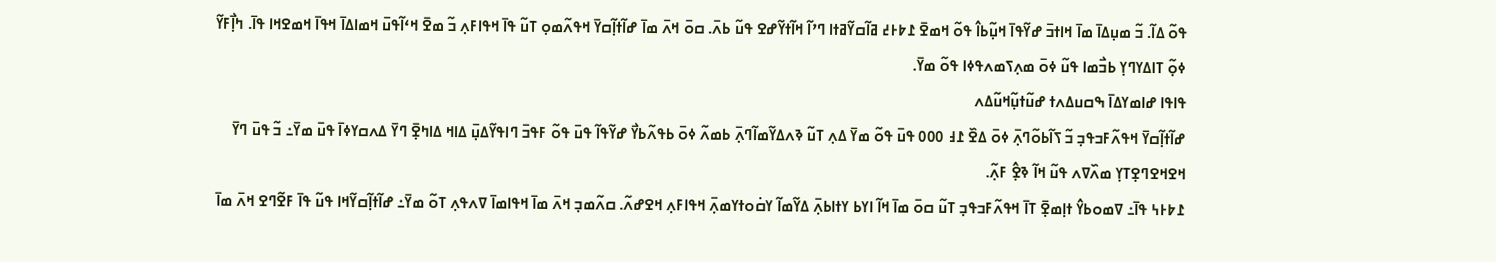ߟߋ߬ ߡߊ߬. ߏ߬ ߘߎ߲ߡߊ߫ ߘߊ߫ ߞߊߙߏ߫ ߝߌ߬ߟߊ߫ ߞߎ߲߬ߕߊ߮ ߟߋ߬ ߞߘߐ߫ ߁߈߅߄ ߥߊ߬ߛߌ߬ߥߙߊ ߣߴߊ߬ ߞߊ߬ߙߌ߬ߝߐ ߟߎ߬ ߕߍ߫. ߛߋ߫ ߞߍ߫ ߘߊ߫ ߝߊ߬ߙߊ߲߬ߛߌ߫ ߞߟߍ߬ߘߋ߲ ߠߎ߬ ߟߊ߫ ߞߟߊߓߍ߲ ߏ߬ ߘߐ߫ ߞߵߊ߬ߟߎ߫ ߞߘߊߡߊ߫ ߞߟߊ߫ ߞߘߐߞߊ ߟߊ߫. ߤߊ߲߯ߓߌ߬ ߦߋ߲߬ ߠߊߡߌߣߌ߲ ߕߏ߯ߘߊ ߟߎ߬ ߦߋ߫ ߘߍ߲ߖߘߍߟߦߊ ߟߋ߬ ߘߌ߫.
ߟߊߟߊ ߝߊߘߌߡߊ߫ ߒߛߎߡߍߙ ߝߎ߬ߙߎ߲߬ߞߎ߬ߡߍ
ߝߊ߬ߙߊ߲߬ߛߌ߫ ߞߟߍ߬ߓߏߟߏ߲ ߏ߬ ߖߊ߬ߕߋ߬ߣߍ߲߫ ߦߋ߫ ߡߐ߰ ߁߃ ߀߀߀ ߟߎ߫ ߟߋ߬ ߘߌ߫ ߡߍ߲ ߠߎ߬ ߢߍߡߌ߬ߘߊ߬ߣߍ߲߫ ߕߘߍ߬ ߦߋ߫ ߕߟߍ߬ߕߌ߯ ߝߌ߬ߟߊ߬ ߟߎ߫ ߟߋ߬ ߓߟߏ߫ ߣߊߟߌ߬ߡߎ߲߫ ߡߊߞ ߡߊߤߐ߲߫ ߣߌ߫ ߡߍߛߌߦߊ߫ ߟߎ߫ ߘߌ߫߸ ߏ߬ ߟߎ߫ ߣߌ߫ ߞߐߞߐߣߐ߲ߠߌ߲ ߘߍ߰ߜߍ ߟߎ߬ ߞߊ߬ ߢߐ߲߮ ߓߍ߲߬.
߁߈߅߆ ߟߊ߫߸ ߜߘߋߕߌ߮ ߙߊ߲ߘߐ߲߫ ߠߊ߫ ߞߟߍ߬ߓߏߟߏ߲ ߠߎ߬ ߛߋ߫ ߘߊ߫ ߞߊ߬ ߊߌߕ ߌߙߊߕߍ߲߫ ߡߌ߬ߘߊ߬ ߌߛ߭ߋߙߌߘߍ߲߫ ߞߟߊߓߍ߲ ߞߐߝߍ߬. ߛߍ߬ߘߏ߲ ߞߍ߫ ߘߊ߫ ߞߟߊߘߊ߫ ߜߍߟߍ߲ ߠߋ߬ ߘߌ߫߸ ߝߊ߬ߙߊ߲߬ߛߌ߬ߞߊ ߟߎ߬ ߟߊ߫ ߓߐ߬ߣߐ ߞߍ߫ ߘߊ߫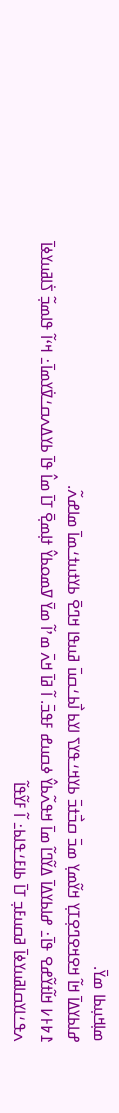ߘߊ߲ߞߎ߲ߕߊ ߘߌ߫.
ߝߊߕߌߡߊ߫ ߞߊ߬ ߞߐߞߐߣߐ߲ߠߌ߲ ߞߌ߬ߘߌ߲ ߘߏ߫ ߛߏ߯ߙߏ߫ ߕߌߞߑߟߌߖ ߊߌߕ ߊ߯ߕߑߛߎ߫ ߥߎߟߊ ߞߣߐ߫ ߕߌߙߎߙߑߘߊ߫ ߘߊߝߍ߬.
߁߈߅߇ ߞߊ߬ߙߌ߬ߝߐ ߟߊ߫߸ ߝߊߕߌߡߊ߫ ߡߌ߬ߣߊ߬ ߘߊ߫ ߞߟߍ߬ߕߌ߮ ߦߛߎߝ ߓߟߏ߫. ߊ߬ ߥߊ߫ ߞߍ߫ ߘߴߊ߬ ߘߌ߫ ߜߘߋߕߌ߮ ߙߊ߲ߘߐ߲߫ ߠߊ߫ ߘߊ߮ ߟߊ߫ ߕߌߡߍߛߑߜ߭ߌߘߊ߫߸ ߞߵߊ߬ ߟߊߘߏ߲߬ ߖ߭ߊߥߎߌߦߊ߫ ߍߟߑߊߌߛߊߥߎߌߦߊ߫ ߥߛߎߓߏ߲ ߠߊ߫ ߕߊߓߑߟߊߕ߸ ߊ߬ ߓߌ߬ߟߊ߬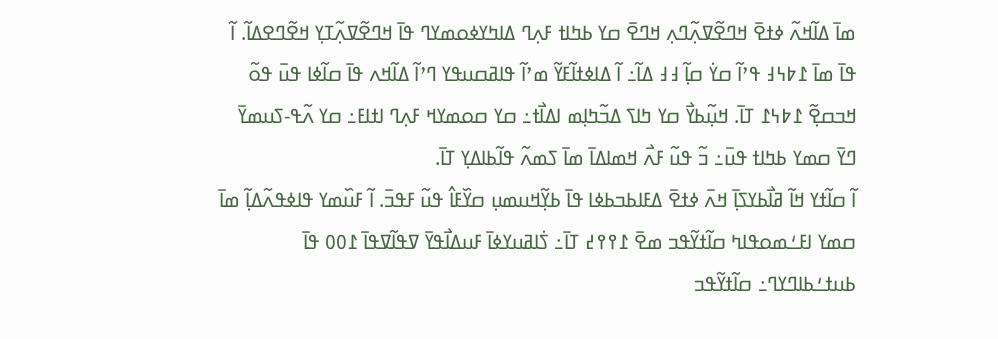ߘߊ߫ ߡߊ߬ߞߍ߬ ߦߙߐ߫ ߞߣߐ߬ߜߍ߲߬ߣߍ߲ ߞߣߐ߫ ߛߌ ߕߤߊߙ ߓߍ߲ߣ ߡߊߤߌߦߋߘߌߣ ߟߊ߫ ߞߣߐ߬ߜߍ߲߬ߠߌ߲ ߞߐ߬ߣߐߡߊ߬. ߊ߬ ߟߊ߫ ߘߊ߫ ߁߈߆߃ ߟߴߊ߬ ߛߌ߭ ߛߊ߲߬ ߃߃ ߡߊ߬߸ ߊ߬ ߡߊߦߙߊ߬ߓߌ߬ ߘߴߊ߬ ߟߊߥߛߎߟߌ ߣߴߊ߬ ߡߊ߬ߞߍ ߟߊ߫ ߛߊ߬ߦߊ ߟߎ߫ ߟߋ߬ ߞߏߛߐ߲߬ ߁߈߆߁ ߠߊ߫. ߞߎ߲߬ߕߌ߯ ߛߌ ߤߊߖ ߡߏ߬ߤߊ߲ߘ ߊߡߊ߯ߙ߸ ߛߌ ߛߋߘߌߞ ߓߍ߲ߣ ߊߙߊߓ߸ ߛߌ ߍ߬ߟ-ߖߎߘߌ߫ ߣߌ߫ ߛߘߌ ߕߤߊߙ ߟߎ߫߸ ߏ߬ ߟߎ߬ ߓߍ߯ ߞߘߊߡߊ߫ ߘߊ߫ ߖߘߍ߬ ߟߊ߬ߕߊߡߌ߲ ߠߊ߫.
ߊ߬ ߛߊ߬ߙߌ ߞߊ߬ ߥߊ߯ߕߌߖߊ߲߫ ߞߍ߫ ߦߙߐ߫ ߡߓߊߕߏߕߦߊ ߟߊ߫ ߕߌ߲߬ߞߎߘߎ߲ ߛߌ߰ߓߊ߮ ߟߎ߬ ߓߟߏ߫. ߊ߬ ߓߎ߰ߘߌ ߟߊߦߟߍ߬ߡߊ߲߬ ߘߊ߫ ߛߘߌ ߊߓߑߘߋߟߊߤ ߛߊ߬ߙߌ߬ߟߏ ߘߐ߫ ߁߉߉߄ ߠߊ߫߸ ߖ߭ߊߥߎߌߦߊ߫ ߓߎߡߊ߯ߟߌ߫ ߜߟߊ߬ߜߟߊ߫ ߁߀߀ ߟߊ߫ ߕߎߙߑߕߊߣߌߣ߸ ߛߊ߬ߙߌ߬ߟߏ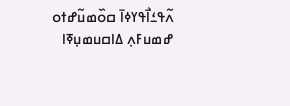ߍ߬ߟߑߊ߯ߟߌߦߊ߫ ߛߋ߰ߘߎ߬ߝߙߋ ߝߘߎߓߍ߲ ߡߊߛߎߘߎ߲ߧߊ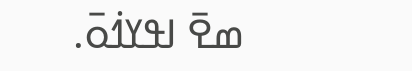ߘߐ߫ ߊߟߌߗ߭ߋ߫.